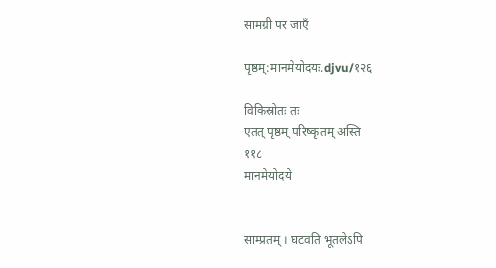सामग्री पर जाएँ

पृष्ठम्:मानमेयोदयः.djvu/१२६

विकिस्रोतः तः
एतत् पृष्ठम् परिष्कृतम् अस्ति
११८
मानमेयोदये


साम्प्रतम् । घटवति भूतलेऽपि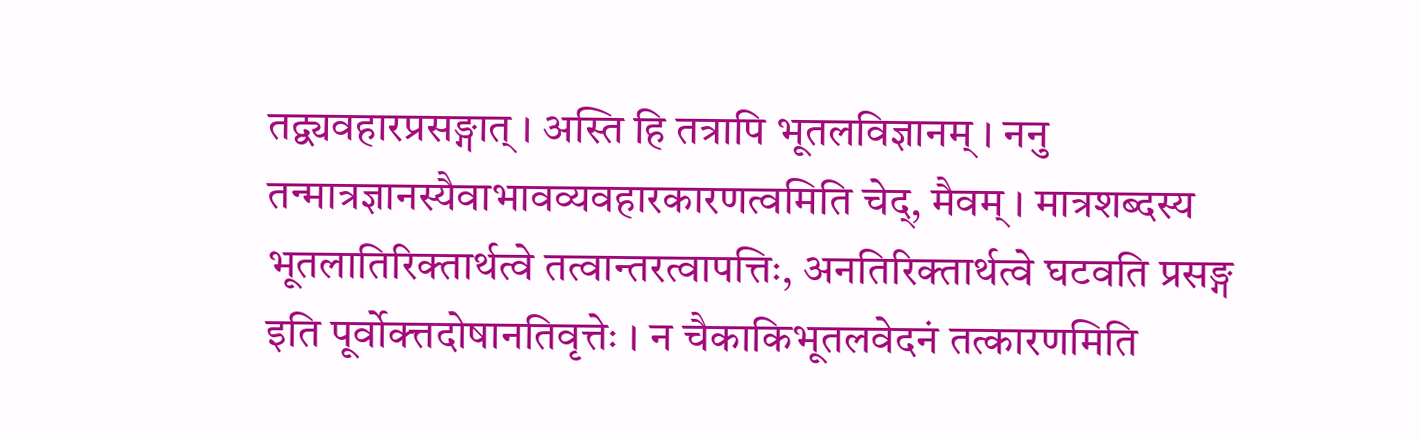तद्व्यवहारप्रसङ्गात् । अस्ति हि तत्रापि भूतलविज्ञानम् । ननु तन्मात्रज्ञानस्यैवाभावव्यवहारकारणत्वमिति चेद्, मैवम् । मात्रशब्दस्य भूतलातिरिक्तार्थत्वे तत्वान्तरत्वापत्तिः, अनतिरिक्तार्थत्वे घटवति प्रसङ्ग इति पूर्वोक्त्तदोषानतिवृत्तेः । न चैकाकिभूतलवेदनं तत्कारणमिति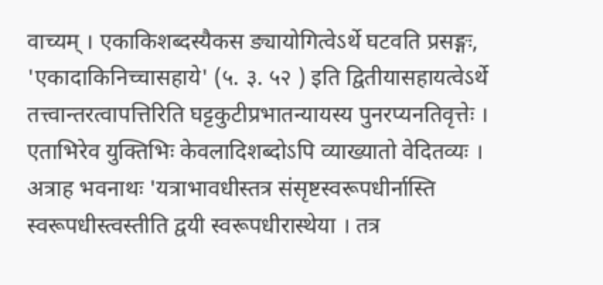वाच्यम् । एकाकिशब्दस्यैकस ङ्यायोगित्वेऽर्थे घटवति प्रसङ्गः, 'एकादाकिनिच्चासहाये' (५. ३. ५२ ) इति द्वितीयासहायत्वेऽर्थे तत्त्वान्तरत्वापत्तिरिति घट्टकुटीप्रभातन्यायस्य पुनरप्यनतिवृत्तेः । एताभिरेव युक्तिभिः केवलादिशब्दोऽपि व्याख्यातो वेदितव्यः । अत्राह भवनाथः 'यत्राभावधीस्तत्र संसृष्टस्वरूपधीर्नास्ति स्वरूपधीस्त्वस्तीति द्वयी स्वरूपधीरास्थेया । तत्र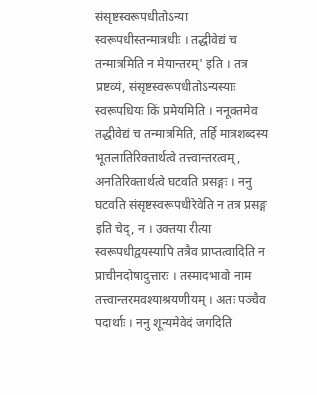संसृष्टस्वरूपधीतोऽन्या स्वरूपधीस्तन्मात्रधीः । तद्धीवेद्यं च तन्मात्रमिति न मेयान्तरम्' इति । तत्र प्रष्टव्यं, संसृष्टस्वरूपधीतोऽन्यस्याः स्वरूपधियः किं प्रमेयमिति । ननूक्तमेव तद्धीवेद्यं च तन्मात्रमिति, तर्हि मात्रशब्दस्य भूतलातिरिक्तार्थत्वे तत्त्वान्तरत्वम्, अनतिरिक्तार्थत्वे घटवति प्रसङ्गः । ननु घटवति संसृष्टस्वरूपधीरेवेति न तत्र प्रसङ्ग इति चेद्, न । उक्तया रीत्या स्वरूपधीद्वयस्यापि तत्रैव प्राप्तत्वादिति न प्राचीनदोषादुत्तारः । तस्मादभावो नाम तत्त्वान्तरमवश्याश्रयणीयम् । अतः पञ्चैव पदार्थाः । ननु शून्यमेवेदं जगदिति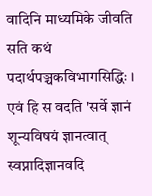वादिनि माध्यमिके जीवति सति कथं पदार्थपञ्चकविभागसिद्धिः । एवं हि स वदति 'सर्वे ज्ञानं शून्यविषयं ज्ञानत्वात् स्वप्नादिज्ञानवदि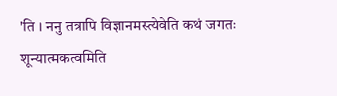'ति । ननु तत्रापि विज्ञानमस्त्येवेति कथं जगतः शून्यात्मकत्वमिति